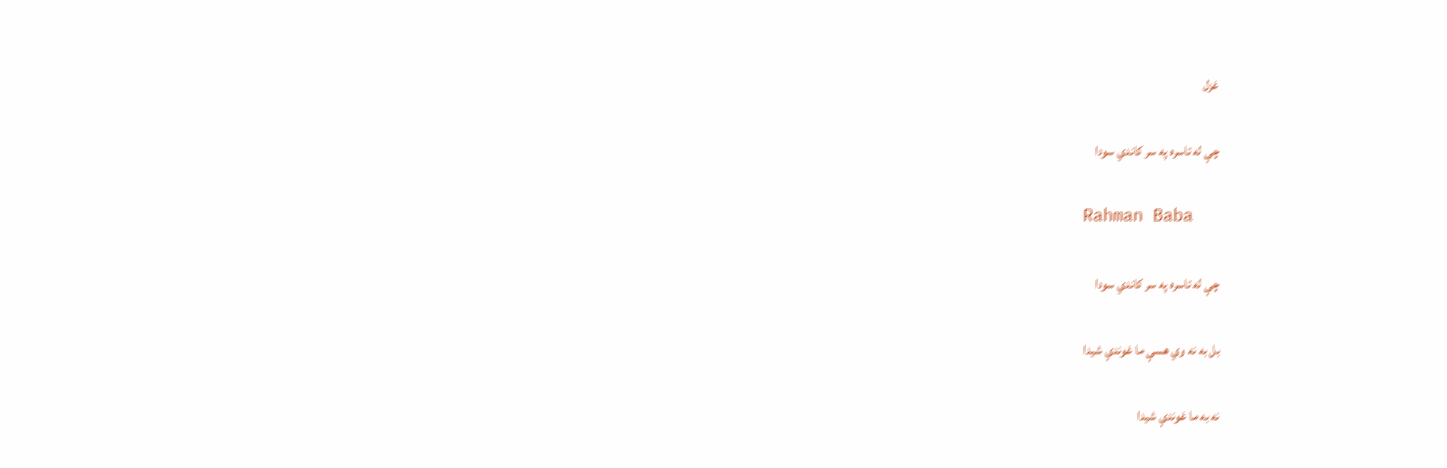غزل

چې له تاسره په سر کاندي سودا

Rahman Baba

چې له تاسره په سر کاندي سودا

بل به نه وي هسې ما غوندې شيدا

نه به ما غوندې شيدا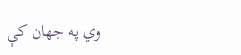وي په جهان کې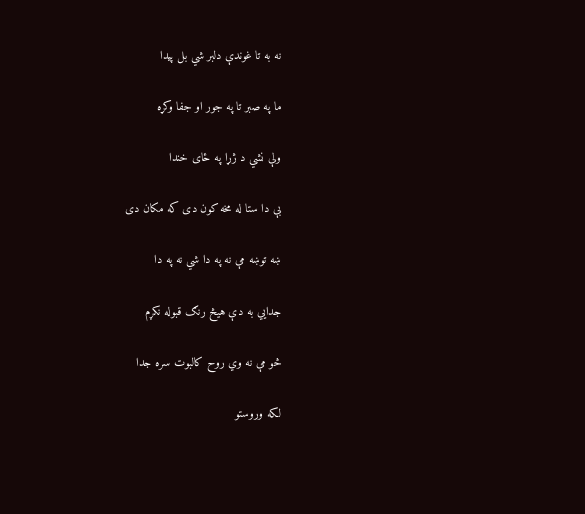نه به تا غوندې دلبر شي بل پيدا

ما په صبر تا په جور او جفا وکړه

ولې نشي د ژړا په ځای خندا

بې دا ستا له مخه کون دی که مکان دی

ښه توښه مې نه په دا شي نه په دا

جدايي به دې هيڅ رنګ قبوله نکړم

څو مې نه وي روح کالبوت سره جدا

لکه وروستو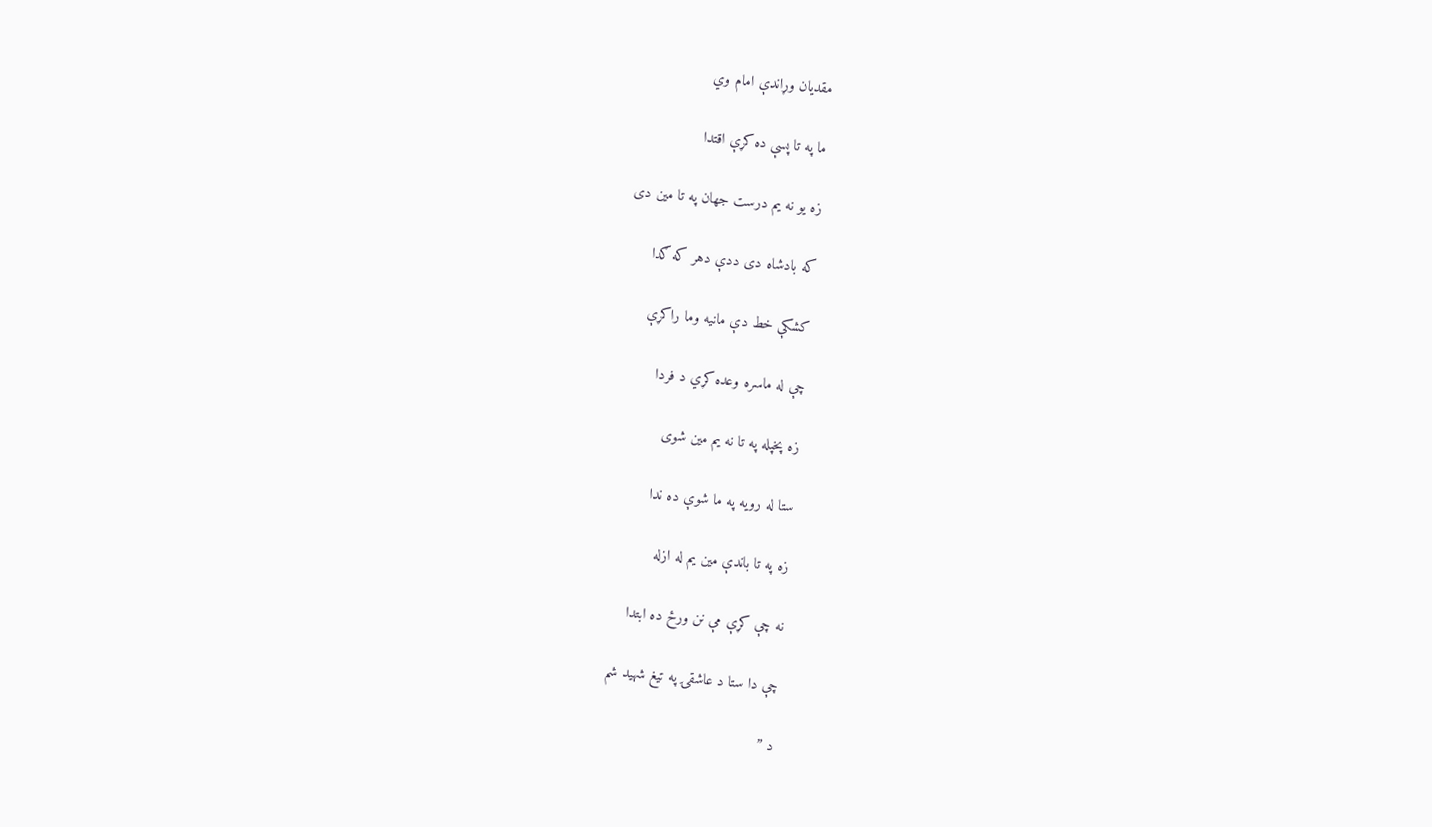مقديان وړاندې امام وي

ما په تا پسې ده کړې اقتدا

زه يو نه يم درست جهان په تا مين دی

که بادشاه دی ددې دهر که ګدا

کشکې خط دې مانيه وما راکړې

چې له ماسره وعده کړي د فردا

زه پخپله په تا نه يم مين شوی

ستا له رويه په ما شوې ده ندا

زه په تا باندې مين يم له ازله

نه چې کړې مې نن ورځ ده ابتدا

چې دا ستا د عاشقۍ په تيغ شهيد شم

د ”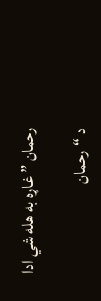رحمان ” غاړه به هله شي ادا

د “رحمان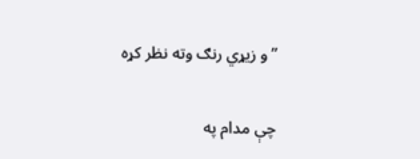” و زيړي رنګ وته نظر کړه

چې مدام په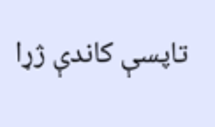تاپسې کاندې ژړا